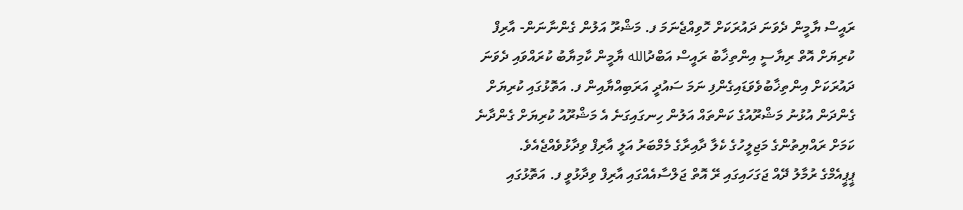ރައީސް ޔާމީން ދެވަނަ ދައުރަކަށް ހޮވިއްޖެނަމަ ފ. މަޝްރޫ އަލުން ގެންނާނަން- އާރިފް
ކުރިޔަށް އޮތް ރިޔާސީ އިންތިޚާބު ރައީސް އަބްދުالله ޔާމީން ކާމިޔާބު ކުރައްވައި ދެވަނަ ދައުރަކަށް އިންތިޚާބުވެވަޑައިގެންފި ނަމަ ސައުދީ އަރަބިއްޔާއިން ފ. އަތޮޅުގައި ކުރިޔަށް ގެންދަން އުޅުނު މަޝްރޫއުގެ ކަންތައް އަލުން ހިނގައިގަނެ އެ މަޝްރޫއު ކުރިޔަށް ގެންދާނެ ކަމަށް ރައްޔިތުންގެ މަޖިލީހުގެ ކެލާ ދާއިރާގެ މެމްބަރު އަލީ އާރިފް ވިދާޅުވެއްޖެއެވެ.
ޕީޕީއެމްގެ ރުމާލު ދޭއް ޖަގަހައިގައި ރޭ އޮތް ޖަލްސާއެއްގައި އާރިފް ވިދާޅުވީ ފ. އަތޮޅުގައި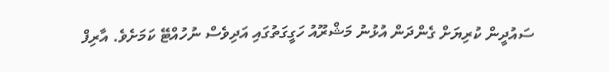ސައުދީން ކުރިޔަށް ގެންދަން އުޅުނު މަޝްރޫއު ހަގީގަތުގައި އަދިވެސް ނުހުއްޓޭ ކަމަށެވެ. އާރިފް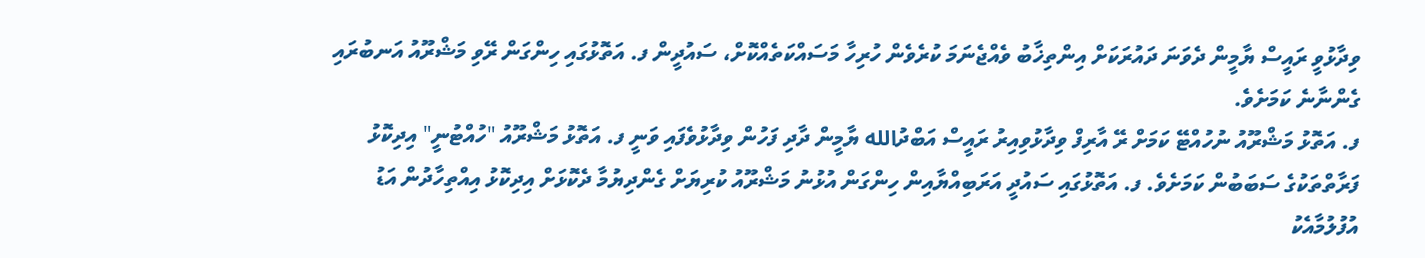ވިދާޅުވީ ރައީސް ޔާމީން ދެވަނަ ދައުރަކަށް އިންތިޚާބު ވެއްޖެނަމަ ކުރެވެން ހުރިހާ މަސައްކަތެއްކޮށް، ސައުދީން ފ. އަތޮޅުގައި ހިންގަން ރޭވި މަޝްރޫއު އަނބުރައި ގެންނާނެ ކަމަށެވެ.
ފ. އަތޮޅު މަޝްރޫއު ނުހުއްޓޭ ކަމަށް ރޭ އާރިފް ވިދާޅުވިއިރު ރައީސް އަބްދުالله ޔާމީން ދާދި ފަހުން ވިދާޅުވެފައި ވަނީ ފ. އަތޮޅު މަޝްރޫއު "ހުއްޓުނީ" އިދިކޮޅު ފަރާތްތަކުގެ ސަބަބުން ކަމަށެވެ. ފ. އަތޮޅުގައި ސައުދީ އަރަބިއްޔާއިން ހިންގަން އުޅުނު މަޝްރޫއު ކުރިޔަށް ގެންދިޔުމާ ދެކޮޅަށް އިދިކޮޅު އިއްތިހާދުން އަޑު އުފުލުމާއެކު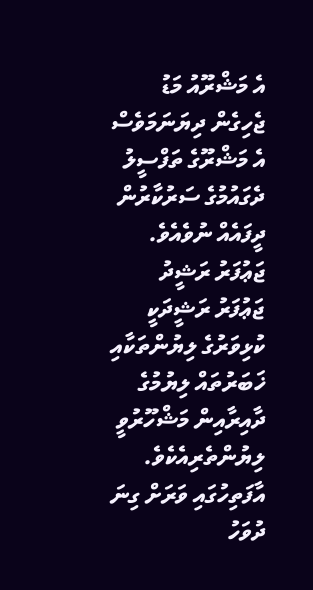އެ މަޝްރޫއު މަޑު ޖެހިގެން ދިޔަނަމަވެސް އެ މަޝްރޫގެ ތަފްސީލު ދެގައުމުގެ ސަރުކާރުން ދީފައެއް ނުވެއެވެ.
ޖަޢުފަރު ރަޝީދު
ޖަޢުފަރު ރަޝީދަކީ ކުޅިވަރުގެ ލިޔުންތަކާއި ޚަބަރުތައް ލިޔުމުގެ ދާއިރާއިން މަޝްހޫރުވީ ލިޔުންތެރިއެކެވެ. އާފަތިހުގައި ވަރަށް ގިނަ ދުވަހު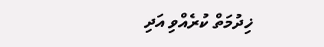ޚިދުމަތް ކުރެއްވި އަދި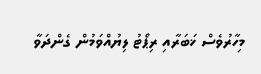މިހާރުވެސް ޚަބަރާއި ރިޕޯޓު ލިޔުއްވަމުން ގެންދަވާ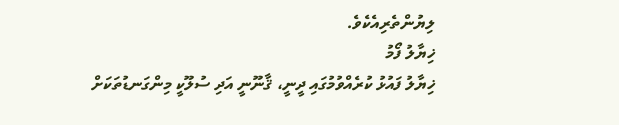ލިޔުންތެރިއެކެވެ.
ޚިޔާލު ފޯމު
ޚިޔާލު ފައުޅު ކުރެއްވުމުގައި ދީނީ، ޤާނޫނީ އަދި ސުލޫކީ މިންގަނޑުތަކަށް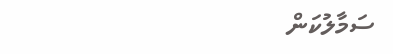ސަމާލުކަން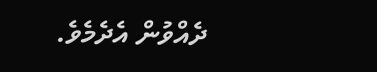ދެއްވުން އެދެމެވެ.